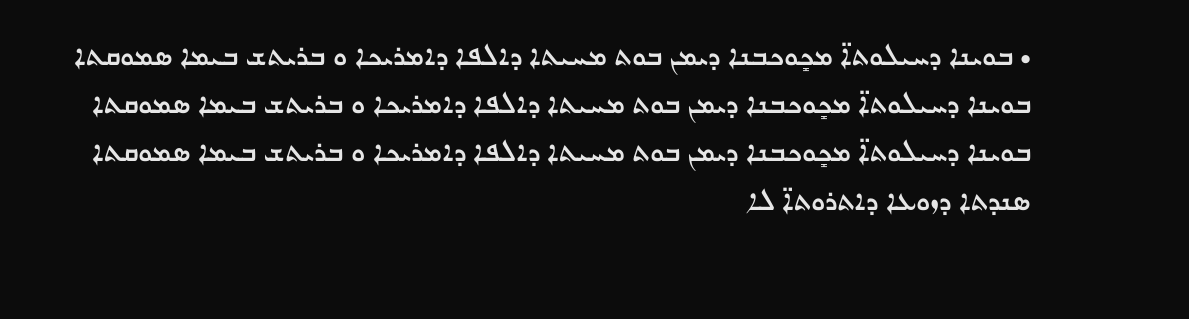• ܒܘܝܢܐ ܕܚܝܠܘܬܐ̈ ܡܟܻܘܟܒܢܐ ܕܝܡܢ ܒܘܬ ܡܚܝܬܐ ܕܐܠܦܐ ܕܐܡܪܝܟܐ ܘ ܒܪܝܬܫ ܒܝܡܐ ܣܡܘܩܬܐ
ܒܘܝܢܐ ܕܚܝܠܘܬܐ̈ ܡܟܻܘܟܒܢܐ ܕܝܡܢ ܒܘܬ ܡܚܝܬܐ ܕܐܠܦܐ ܕܐܡܪܝܟܐ ܘ ܒܪܝܬܫ ܒܝܡܐ ܣܡܘܩܬܐ
ܒܘܝܢܐ ܕܚܝܠܘܬܐ̈ ܡܟܻܘܟܒܢܐ ܕܝܡܢ ܒܘܬ ܡܚܝܬܐ ܕܐܠܦܐ ܕܐܡܪܝܟܐ ܘ ܒܪܝܬܫ ܒܝܡܐ ܣܡܘܩܬܐ
ܣܢܕܬܐ ܕܙܘܥܐ ܕܐܬܪܘܬܐ̈ ܠܐ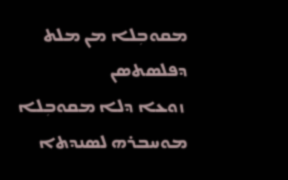ܡܩܘܒܼܠܐ ܡܢ ܡܠܬ ܕܦܠܣܬܣܢ
 ܙܘܥܐ ܕܠܐ ܡܩܘܒܼܠܐ ܡܘܚܒܪܗ ܠܣܢܕܬܐ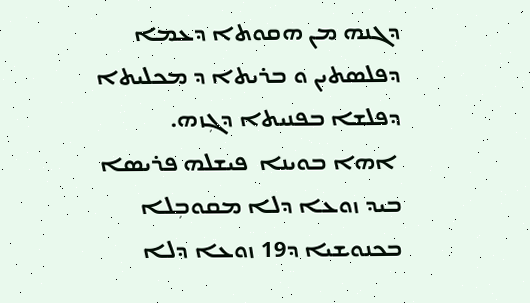ܕܓܢܗ ܡܢ ܗܩܘܬܐ ܕܥܡܐ ܕܦܠܣܬܝܢ ܘ ܒܪܝܬܐ ܕ ܡܟܠܝܬܐ ܕܦܠܫܐ ܒܦܢܝܬܐ ܕܓܼܙܗ.
 ܐܗܐ ܒܘܝܢܐ  ܦܝܫܠܗ ܦܪܝܣܐ  ܒܝܕ ܙܘܥܐ ܕܠܐ ܡܩܘܒܼܠܐ ܒܟܢܘܫܝܐ ܕ19 ܙܘܥܐ ܕܠܐ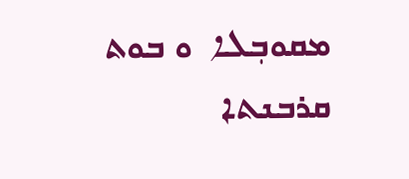ܡܩܘܒܼܠܐ  ܘ ܒܘܬ ܩܪܒܢܬܐ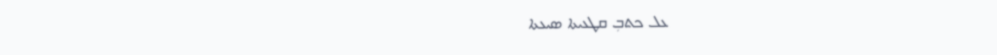ܥܠ ܟܬܒܼ ܩܛܥܝܬܐ ܣܝܥܬܐ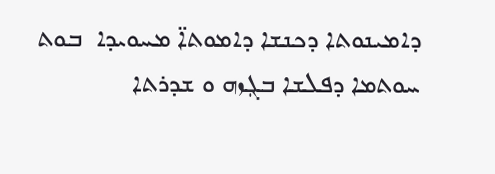ܕܐܡܝܢܘܬܐ ܕܟܢܫܐ ܕܐܡܘܬܐ̈ ܡܚܘܝܕܐ  ܒܘܬ ܚܘܬܡܐ ܕܦܠܫܐ ܒܓܼܙܗ ܘ ܫܕܪܬܐ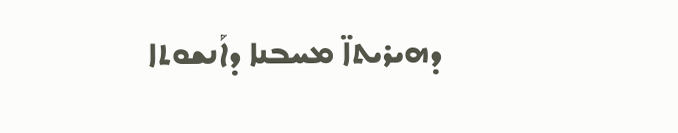ܕܗܝܪܝܬܐ̈ ܡܚܒܢܐ ܕܐܰܢܫܘܬܐ